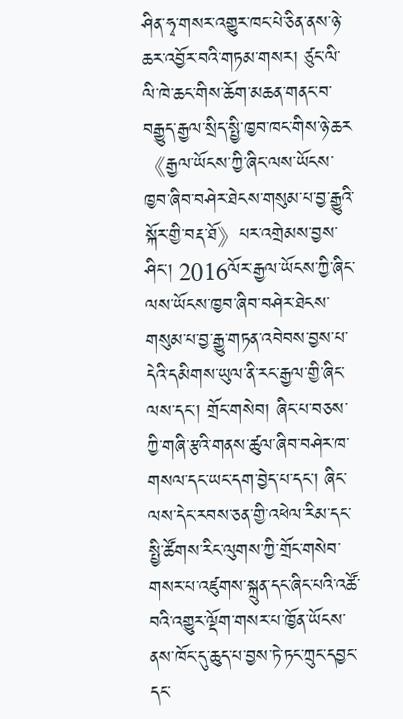ཤིན་ཧྭ་གསར་འགྱུར་ཁང་པེ་ཅིན་ནས་ཉེ་ཆར་འབྱོར་བའི་གཏམ་གསར། ཙུང་ལི་ལི་ཁེ་ཆང་གིས་ཆོག་མཆན་གནང་བ་བརྒྱུད་རྒྱལ་སྲིད་སྤྱི་ཁྱབ་ཁང་གིས་ཉེ་ཆར《རྒྱལ་ཡོངས་ཀྱི་ཞིང་ལས་ཡོངས་ཁྱབ་ཞིབ་བཤེར་ཐེངས་གསུམ་པ་བྱ་རྒྱུའི་སྐོར་གྱི་བརྡ་ཐོ》པར་འགྲེམས་བྱས་ཤིང་། 2016ལོར་རྒྱལ་ཡོངས་ཀྱི་ཞིང་ལས་ཡོངས་ཁྱབ་ཞིབ་བཤེར་ཐེངས་གསུམ་པ་བྱ་རྒྱུ་གཏན་འབེབས་བྱས་པ་དེའི་དམིགས་ཡུལ་ནི་རང་རྒྱལ་གྱི་ཞིང་ལས་དང་། གྲོང་གསེབ། ཞིང་པ་བཅས་ཀྱི་གཞི་རྩའི་གནས་ཚུལ་ཞིབ་བཤེར་ཁ་གསལ་དང་ཡང་དག་བྱེད་པ་དང་། ཞིང་ལས་དེང་རབས་ཅན་གྱི་འཕེལ་རིམ་དང་སྤྱི་ཚོགས་རིང་ལུགས་ཀྱི་གྲོང་གསེབ་གསར་པ་འཛུགས་སྐྲུན་དང་ཞིང་པའི་འཚོ་བའི་འགྱུར་ལྡོག་གསར་པ་ཁྱོན་ཡོངས་ནས་ཁོང་དུ་ཆུད་པ་བྱས་ཏེ་ཏང་ཀྲུང་དབྱང་དང་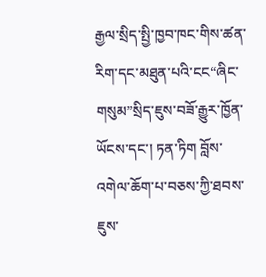རྒྱལ་སྲིད་སྤྱི་ཁྱབ་ཁང་གིས་ཚན་རིག་དང་མཐུན་པའི་ངང“ཞིང་གསུམ”སྲིད་ཇུས་བཟོ་རྒྱུར་ཁྱོན་ཡོངས་དང་། ཏན་ཏིག བློས་འགེལ་ཆོག་པ་བཅས་ཀྱི་ཐབས་ཇུས་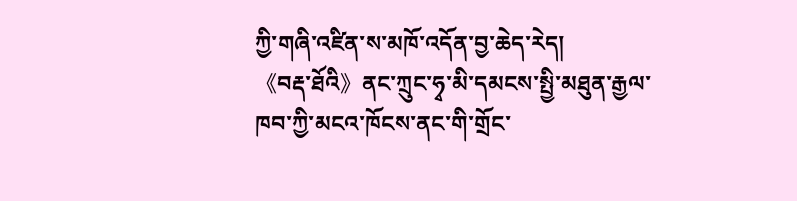ཀྱི་གཞི་འཛིན་ས་མཁོ་འདོན་བྱ་ཆེད་རེད།
《བརྡ་ཐོའི》ནང་ཀྲུང་ཧྭ་མི་དམངས་སྤྱི་མཐུན་རྒྱལ་ཁབ་ཀྱི་མངའ་ཁོངས་ནང་གི་གྲོང་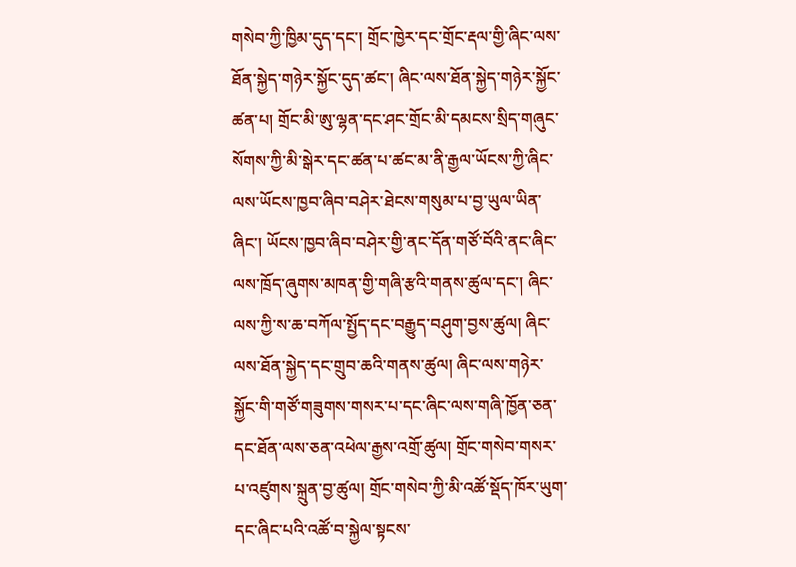གསེབ་ཀྱི་ཁྱིམ་དུད་དང་། གྲོང་ཁྱེར་དང་གྲོང་རྡལ་གྱི་ཞིང་ལས་ཐོན་སྐྱེད་གཉེར་སྐྱོང་དུད་ཚང་། ཞིང་ལས་ཐོན་སྐྱེད་གཉེར་སྐྱོང་ཚན་པ། གྲོང་མི་ཨུ་ལྷན་དང་ཤང་གྲོང་མི་དམངས་སྲིད་གཞུང་སོགས་ཀྱི་མི་སྒེར་དང་ཚན་པ་ཚང་མ་ནི་རྒྱལ་ཡོངས་ཀྱི་ཞིང་ལས་ཡོངས་ཁྱབ་ཞིབ་བཤེར་ཐེངས་གསུམ་པ་བྱ་ཡུལ་ཡིན་ཞིང་། ཡོངས་ཁྱབ་ཞིབ་བཤེར་གྱི་ནང་དོན་གཙོ་བོའི་ནང་ཞིང་ལས་ཁྲོད་ཞུགས་མཁན་གྱི་གཞི་རྩའི་གནས་ཚུལ་དང་། ཞིང་ལས་ཀྱི་ས་ཆ་བཀོལ་སྤྱོད་དང་བརྒྱུད་བཤུག་བྱས་ཚུལ། ཞིང་ལས་ཐོན་སྐྱེད་དང་གྲུབ་ཆའི་གནས་ཚུལ། ཞིང་ལས་གཉེར་སྐྱོང་གི་གཙོ་གཟུགས་གསར་པ་དང་ཞིང་ལས་གཞི་ཁྱོན་ཅན་དང་ཐོན་ལས་ཅན་འཕེལ་རྒྱས་འགྲོ་ཚུལ། གྲོང་གསེབ་གསར་པ་འཛུགས་སྐྲུན་བྱ་ཚུལ། གྲོང་གསེབ་ཀྱི་མི་འཚོ་སྡོད་ཁོར་ཡུག་དང་ཞིང་པའི་འཚོ་བ་སྐྱེལ་སྟངས་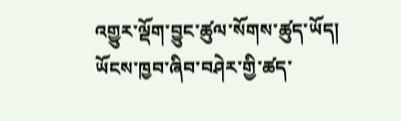འགྱུར་ལྡོག་བྱུང་ཚུལ་སོགས་ཚུད་ཡོད། ཡོངས་ཁྱབ་ཞིབ་བཤེར་གྱི་ཚད་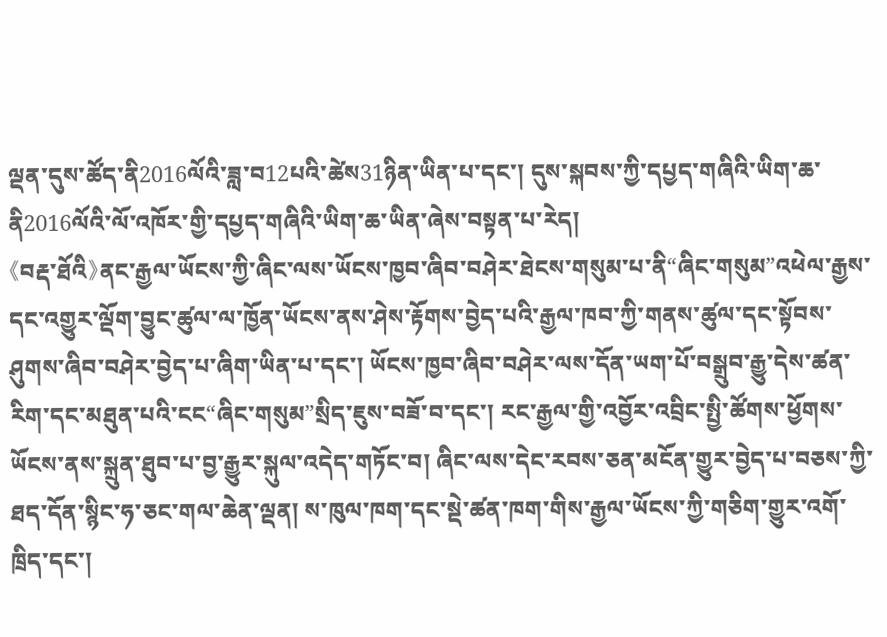ལྡན་དུས་ཚོད་ནི2016ལོའི་ཟླ་བ12པའི་ཚེས31ཉིན་ཡིན་པ་དང་། དུས་སྐབས་ཀྱི་དཔྱད་གཞིའི་ཡིག་ཆ་ནི2016ལོའི་ལོ་འཁོར་གྱི་དཔྱད་གཞིའི་ཡིག་ཆ་ཡིན་ཞེས་བསྟན་པ་རེད།
《བརྡ་ཐོའི》ནང་རྒྱལ་ཡོངས་ཀྱི་ཞིང་ལས་ཡོངས་ཁྱབ་ཞིབ་བཤེར་ཐེངས་གསུམ་པ་ནི“ཞིང་གསུམ”འཕེལ་རྒྱས་དང་འགྱུར་ལྡོག་བྱུང་ཚུལ་ལ་ཁྱོན་ཡོངས་ནས་ཤེས་རྟོགས་བྱེད་པའི་རྒྱལ་ཁབ་ཀྱི་གནས་ཚུལ་དང་སྟོབས་ཤུགས་ཞིབ་བཤེར་བྱེད་པ་ཞིག་ཡིན་པ་དང་། ཡོངས་ཁྱབ་ཞིབ་བཤེར་ལས་དོན་ཡག་པོ་བསྒྲུབ་རྒྱུ་དེས་ཚན་རིག་དང་མཐུན་པའི་ངང“ཞིང་གསུམ”སྲིད་ཇུས་བཟོ་བ་དང་། རང་རྒྱལ་གྱི་འབྱོར་འབྲིང་སྤྱི་ཚོགས་ཕྱོགས་ཡོངས་ནས་སྐྲུན་ཐུབ་པ་བྱ་རྒྱུར་སྐུལ་འདེད་གཏོང་བ། ཞིང་ལས་དེང་རབས་ཅན་མངོན་གྱུར་བྱེད་པ་བཅས་ཀྱི་ཐད་དོན་སྙིང་ཧ་ཅང་གལ་ཆེན་ལྡན། ས་ཁུལ་ཁག་དང་སྡེ་ཚན་ཁག་གིས་རྒྱལ་ཡོངས་ཀྱི་གཅིག་གྱུར་འགོ་ཁྲིད་དང་།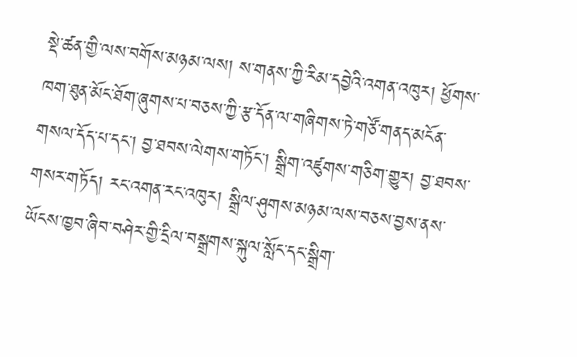སྡེ་ཚན་གྱི་ལས་བགོས་མཉམ་ལས། ས་གནས་ཀྱི་རིམ་དབྱེའི་འགན་འཁུར། ཕྱོགས་ཁག་ཐུན་མོང་ཐོག་ཞུགས་པ་བཅས་ཀྱི་རྩ་དོན་ལ་གཞིགས་ཏེ་གཙོ་གནད་མངོན་གསལ་དོད་པ་དང་། བྱ་ཐབས་ལེགས་གཏོང་། སྒྲིག་འཛུགས་གཅིག་གྱུར། བྱ་ཐབས་གསར་གཏོད། རང་འགན་རང་འཁུར། སྒྲིལ་ཤུགས་མཉམ་ལས་བཅས་བྱས་ནས་ཡོངས་ཁྱབ་ཞིབ་བཤེར་གྱི་དྲིལ་བསྒྲགས་སྐུལ་སློང་དང་སྒྲིག་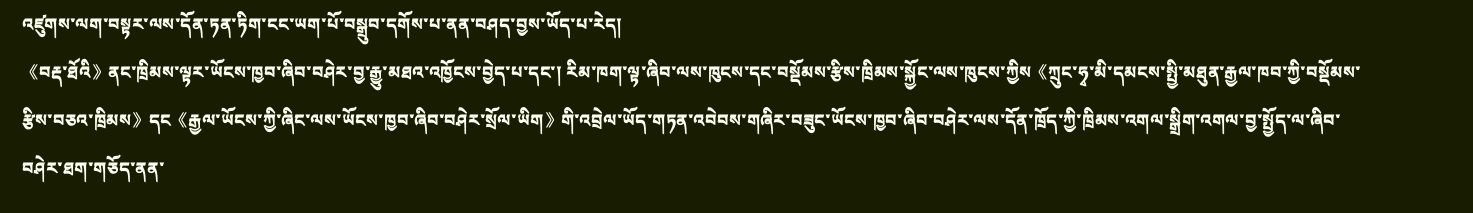འཛུགས་ལག་བསྟར་ལས་དོན་ཏན་ཏིག་ངང་ཡག་པོ་བསྒྲུབ་དགོས་པ་ནན་བཤད་བྱས་ཡོད་པ་རེད།
《བརྡ་ཐོའི》ནང་ཁྲིམས་ལྟར་ཡོངས་ཁྱབ་ཞིབ་བཤེར་བྱ་རྒྱུ་མཐའ་འཁྱོངས་བྱེད་པ་དང་། རིམ་ཁག་ལྟ་ཞིབ་ལས་ཁུངས་དང་བསྡོམས་རྩིས་ཁྲིམས་སྐྱོང་ལས་ཁུངས་ཀྱིས《ཀྲུང་ཧྭ་མི་དམངས་སྤྱི་མཐུན་རྒྱལ་ཁབ་ཀྱི་བསྡོམས་རྩིས་བཅའ་ཁྲིམས》དང《རྒྱལ་ཡོངས་ཀྱི་ཞིང་ལས་ཡོངས་ཁྱབ་ཞིབ་བཤེར་སྲོལ་ཡིག》གི་འབྲེལ་ཡོད་གཏན་འབེབས་གཞིར་བཟུང་ཡོངས་ཁྱབ་ཞིབ་བཤེར་ལས་དོན་ཁྲོད་ཀྱི་ཁྲིམས་འགལ་སྒྲིག་འགལ་བྱ་སྤྱོད་ལ་ཞིབ་བཤེར་ཐག་གཅོད་ནན་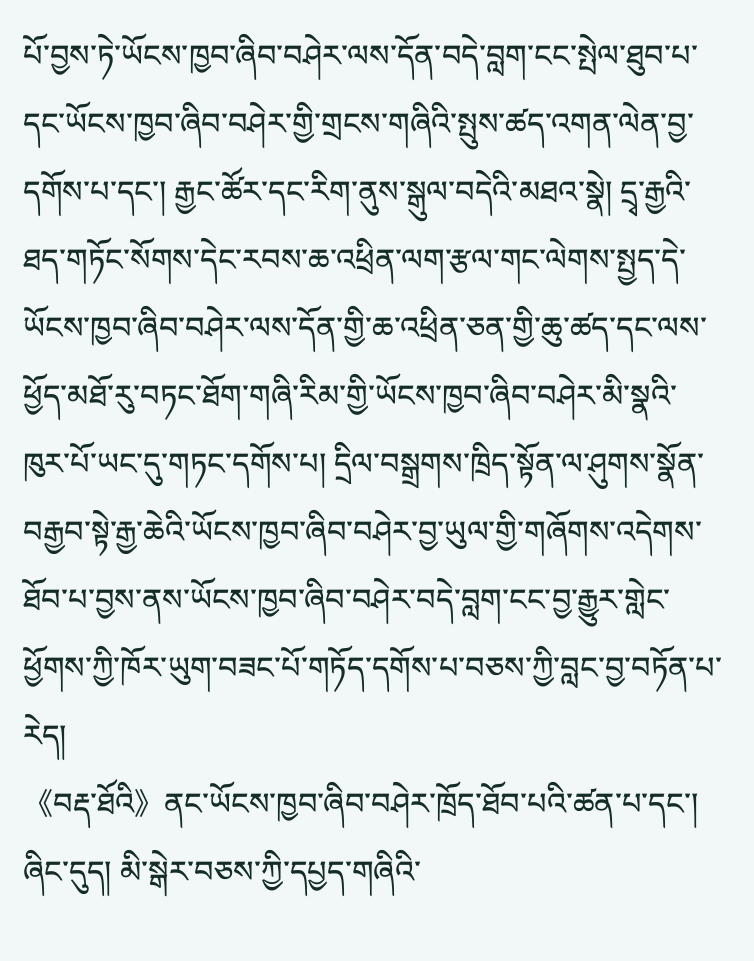པོ་བྱས་ཏེ་ཡོངས་ཁྱབ་ཞིབ་བཤེར་ལས་དོན་བདེ་བླག་ངང་སྤེལ་ཐུབ་པ་དང་ཡོངས་ཁྱབ་ཞིབ་བཤེར་གྱི་གྲངས་གཞིའི་སྤུས་ཚད་འགན་ལེན་བྱ་དགོས་པ་དང་། རྒྱང་ཚོར་དང་རིག་ནུས་སྒུལ་བདེའི་མཐའ་སྣེ། དྲྭ་རྒྱའི་ཐད་གཏོང་སོགས་དེང་རབས་ཆ་འཕྲིན་ལག་རྩལ་གང་ལེགས་སྤྱད་དེ་ཡོངས་ཁྱབ་ཞིབ་བཤེར་ལས་དོན་གྱི་ཆ་འཕྲིན་ཅན་གྱི་ཆུ་ཚད་དང་ལས་ཕྱོད་མཐོ་རུ་བཏང་ཐོག་གཞི་རིམ་གྱི་ཡོངས་ཁྱབ་ཞིབ་བཤེར་མི་སྣའི་ཁུར་པོ་ཡང་དུ་གཏང་དགོས་པ། དྲིལ་བསྒྲགས་ཁྲིད་སྟོན་ལ་ཤུགས་སྣོན་བརྒྱབ་སྟེ་རྒྱ་ཆེའི་ཡོངས་ཁྱབ་ཞིབ་བཤེར་བྱ་ཡུལ་གྱི་གཞོགས་འདེགས་ཐོབ་པ་བྱས་ནས་ཡོངས་ཁྱབ་ཞིབ་བཤེར་བདེ་བླག་ངང་བྱ་རྒྱུར་གླེང་ཕྱོགས་ཀྱི་ཁོར་ཡུག་བཟང་པོ་གཏོད་དགོས་པ་བཅས་ཀྱི་བླང་བྱ་བཏོན་པ་རེད།
《བརྡ་ཐོའི》ནང་ཡོངས་ཁྱབ་ཞིབ་བཤེར་ཁྲོད་ཐོབ་པའི་ཚན་པ་དང་། ཞིང་དུད། མི་སྒེར་བཅས་ཀྱི་དཔྱད་གཞིའི་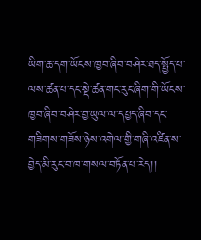ཡིག་ཆ་དག་ཡོངས་ཁྱབ་ཞིབ་བཤེར་ཐད་སྤྱོད་པ་ལས་ཚན་པ་དང་སྡེ་ཚན་གང་རུང་ཞིག་གི་ཡོངས་ཁྱབ་ཞིབ་བཤེར་བྱ་ཡུལ་ལ་དཔྱད་ཞིབ་དང་གཟིགས་གཟོས་ཉེས་འགེལ་གྱི་གཞི་འཛིན་ས་བྱེད་མི་རུང་བ་ཁ་གསལ་བཏོན་པ་རེད།།